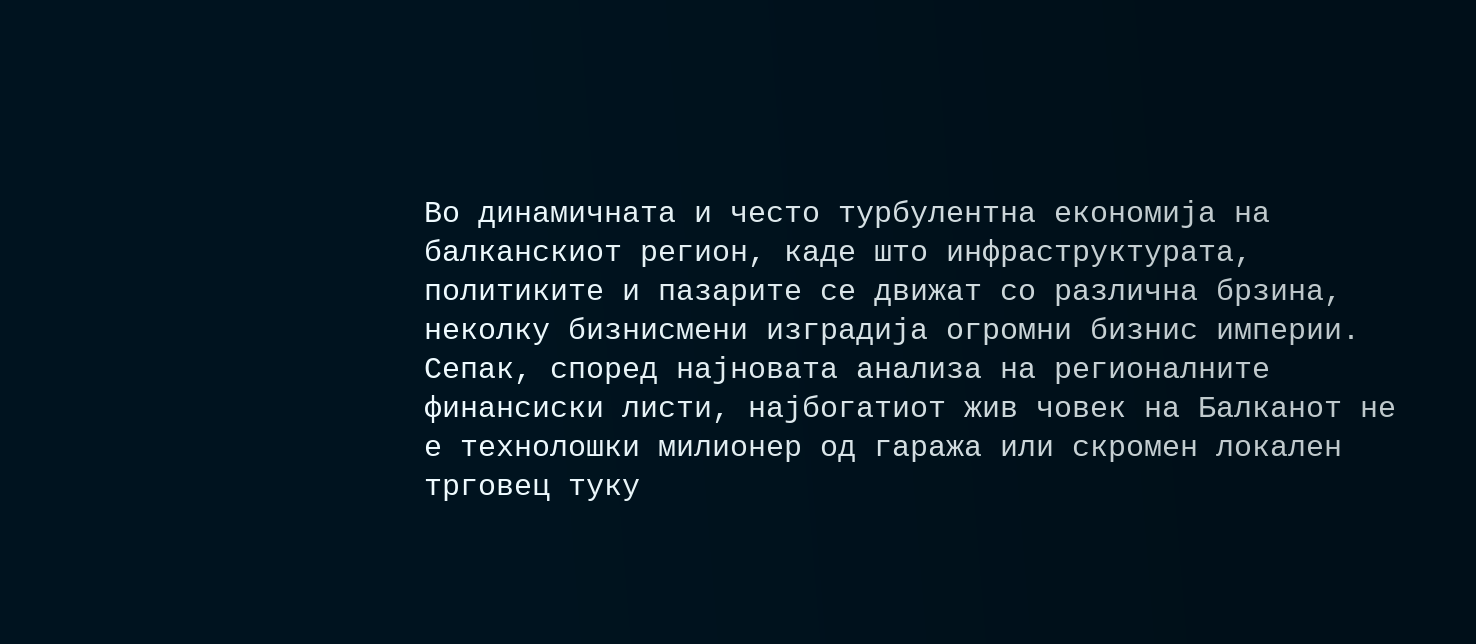Во динамичната и често турбулентна економија на балканскиот регион, каде што инфраструктурата, политиките и пазарите се движат со различна брзина, неколку бизнисмени изградија огромни бизнис империи.
Сепак, според најновата анализа на регионалните финансиски листи, најбогатиот жив човек на Балканот не е технолошки милионер од гаража или скромен локален трговец туку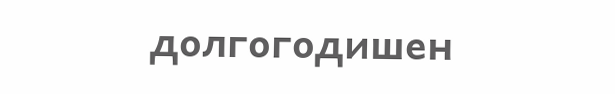долгогодишен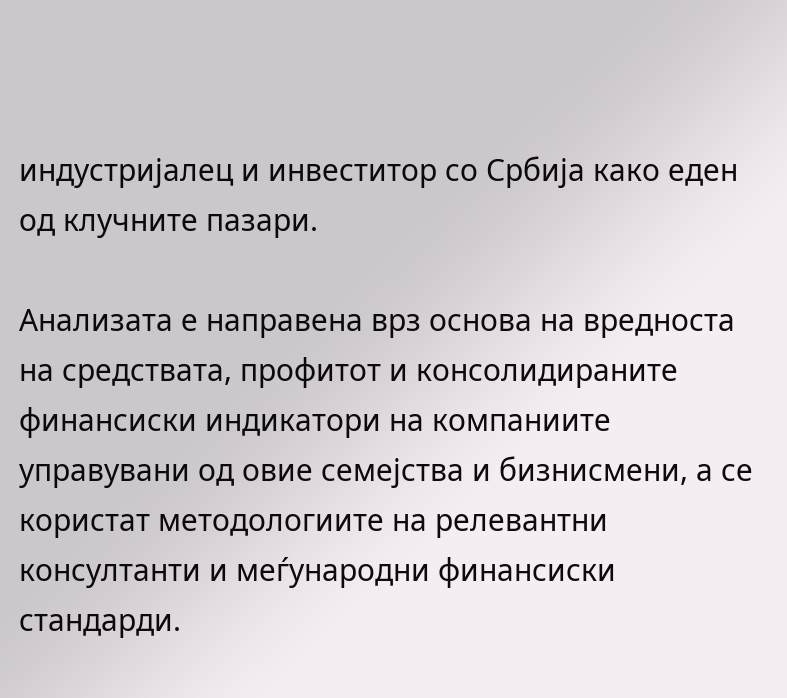индустријалец и инвеститор со Србија како еден од клучните пазари.

Анализата е направена врз основа на вредноста на средствата, профитот и консолидираните финансиски индикатори на компаниите управувани од овие семејства и бизнисмени, а се користат методологиите на релевантни консултанти и меѓународни финансиски стандарди.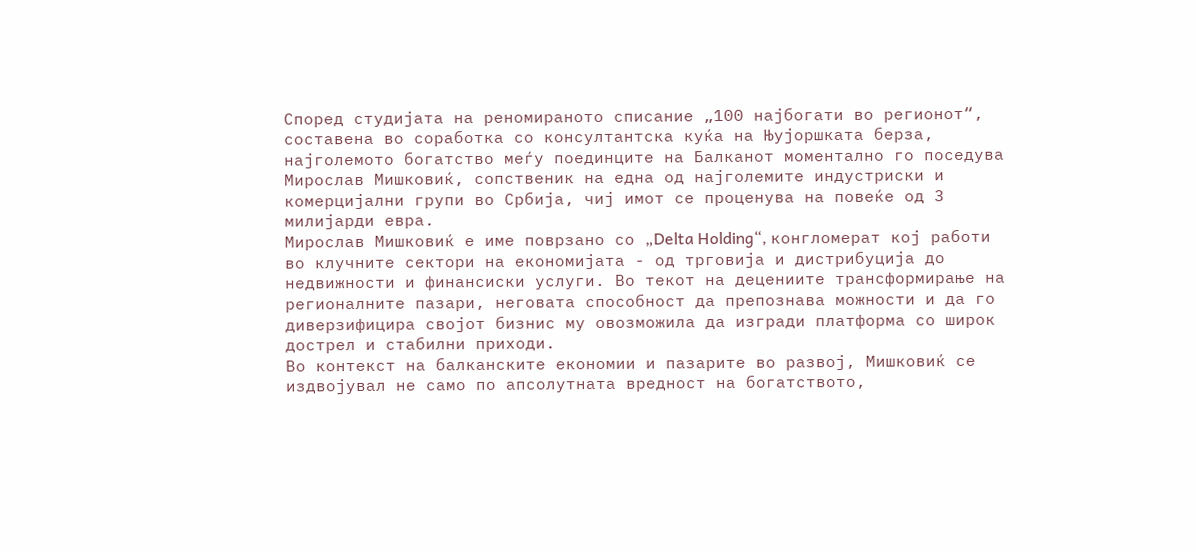Според студијата на реномираното списание „100 најбогати во регионот“, составена во соработка со консултантска куќа на Њујоршката берза, најголемото богатство меѓу поединците на Балканот моментално го поседува Мирослав Мишковиќ, сопственик на една од најголемите индустриски и комерцијални групи во Србија, чиј имот се проценува на повеќе од 3 милијарди евра.
Мирослав Мишковиќ е име поврзано со „Delta Holding“, конгломерат кој работи во клучните сектори на економијата - од трговија и дистрибуција до недвижности и финансиски услуги. Во текот на децениите трансформирање на регионалните пазари, неговата способност да препознава можности и да го диверзифицира својот бизнис му овозможила да изгради платформа со широк дострел и стабилни приходи.
Во контекст на балканските економии и пазарите во развој, Мишковиќ се издвојувал не само по апсолутната вредност на богатството,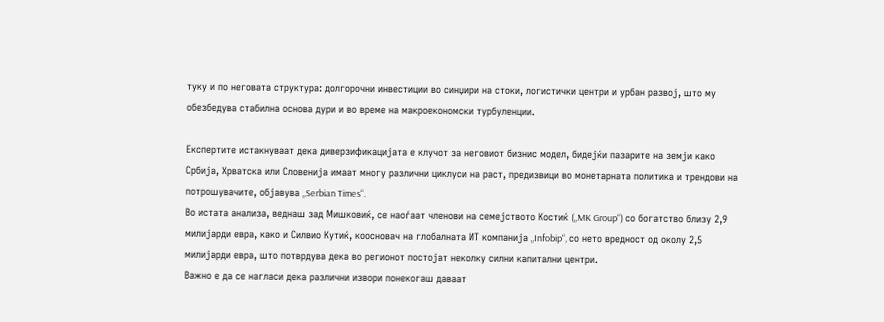туку и по неговата структура: долгорочни инвестиции во синџири на стоки, логистички центри и урбан развој, што му обезбедува стабилна основа дури и во време на макроекономски турбуленции.

Експертите истакнуваат дека диверзификацијата е клучот за неговиот бизнис модел, бидејќи пазарите на земји како Србија, Хрватска или Словенија имаат многу различни циклуси на раст, предизвици во монетарната политика и трендови на потрошувачите, објавува „Serbian Times“.
Во истата анализа, веднаш зад Мишковиќ, се наоѓаат членови на семејството Костиќ („MK Group“) со богатство близу 2,9 милијарди евра, како и Силвио Кутиќ, коосновач на глобалната ИТ компанија „Infobip“, со нето вредност од околу 2,5 милијарди евра, што потврдува дека во регионот постојат неколку силни капитални центри.
Важно е да се нагласи дека различни извори понекогаш даваат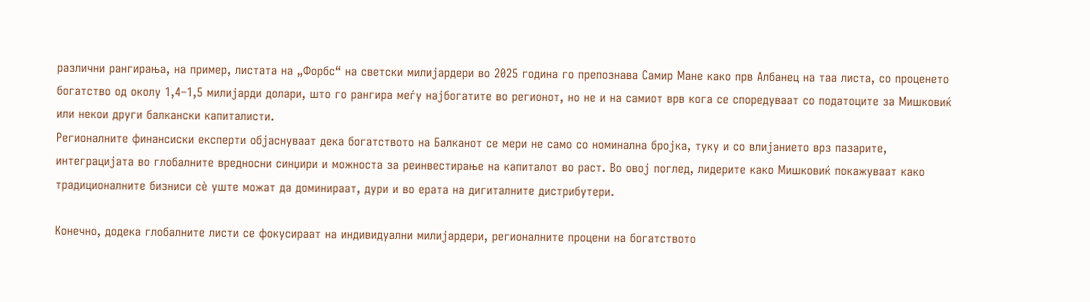различни рангирања, на пример, листата на „Форбс“ на светски милијардери во 2025 година го препознава Самир Мане како прв Албанец на таа листа, со проценето богатство од околу 1,4–1,5 милијарди долари, што го рангира меѓу најбогатите во регионот, но не и на самиот врв кога се споредуваат со податоците за Мишковиќ или некои други балкански капиталисти.
Регионалните финансиски експерти објаснуваат дека богатството на Балканот се мери не само со номинална бројка, туку и со влијанието врз пазарите, интеграцијата во глобалните вредносни синџири и можноста за реинвестирање на капиталот во раст. Во овој поглед, лидерите како Мишковиќ покажуваат како традиционалните бизниси сè уште можат да доминираат, дури и во ерата на дигиталните дистрибутери.

Конечно, додека глобалните листи се фокусираат на индивидуални милијардери, регионалните процени на богатството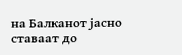на Балканот јасно ставаат до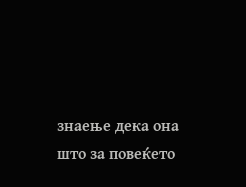знаење дека она што за повеќето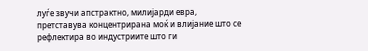луѓе звучи апстрактно, милијарди евра, претставува концентрирана моќ и влијание што се рефлектира во индустриите што ги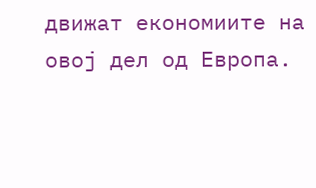движат економиите на овој дел од Европа.